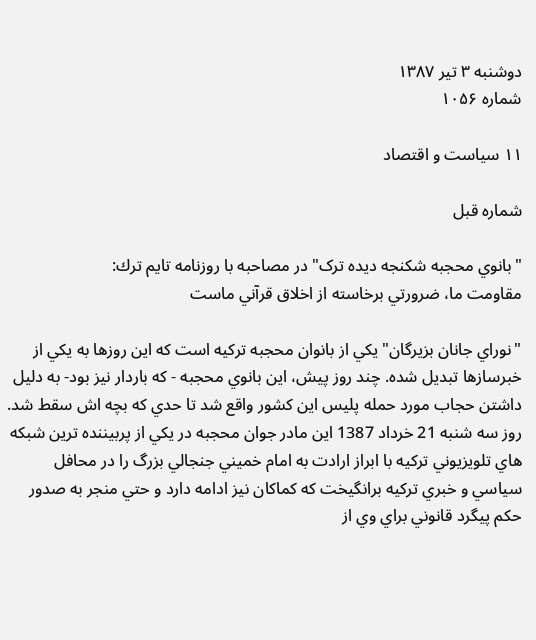دوشنبه ۳ تير ۱۳۸۷
شماره ۱۰۵۶

۱۱ سياست و اقتصاد

شماره قبل

"بانوي محجبه شکنجه ديده ترک" در مصاحبه با روزنامه تايم ترك:
مقاومت ما، ضرورتي برخاسته از اخلاق قرآني ماست

"نوراي جانان بزيرگان" يکي از بانوان محجبه ترکيه است که اين روزها به يکي از خبرسازها تبديل شده. چند روز پيش، اين بانوي محجبه - که باردار نيز بود- به دليل داشتن حجاب مورد حمله پليس اين کشور واقع شد تا حدي که بچه اش سقط شد.
روز سه شنبه 21 خرداد 1387 اين مادر جوان محجبه در يكي از پربيننده ترين شبكه هاي تلويزيوني تركيه با ابراز ارادت به امام خميني جنجالي بزرگ را در محافل سياسي و خبري تركيه برانگيخت كه كماكان نيز ادامه دارد و حتي منجر به صدور حكم پيگرد قانوني براي وي از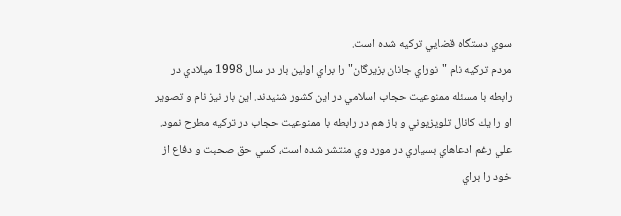سوي دستگاه قضايي تركيه شده است.
مردم تركيه نام "نوراي جانان بزيرگان" را براي اولين بار در سال 1998 ميلادي در رابطه با مسئله ممنوعيت حجاب اسلامي در اين كشور شنيدند. اين بار نيز نام و تصوير او را يك كانال تلويزيوني و باز هم در رابطه با ممنوعيت حجاب در تركيه مطرح نمود. علي رغم ادعاهاي بسياري در مورد وي منتشر شده است، كسي حق صحبت و دفاع از خود را براي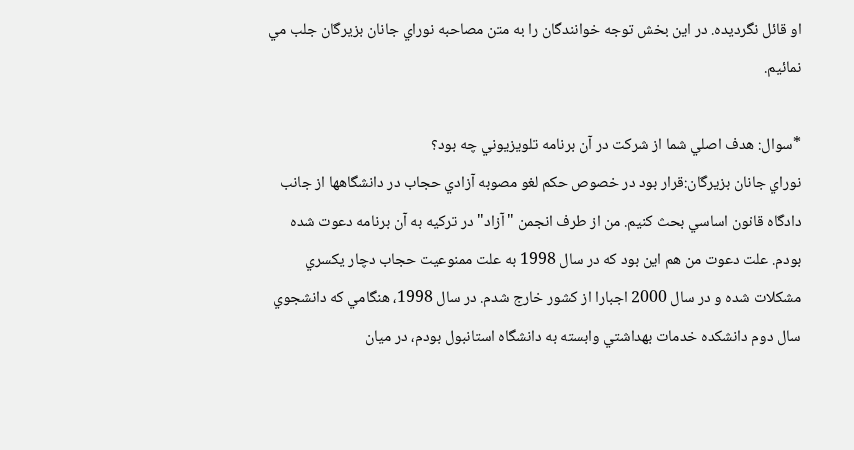او قائل نگرديده. در اين بخش توجه خوانندگان را به متن مصاحبه نوراي جانان بزيرگان جلب مي نمائيم.

*سوال: هدف اصلي شما از شركت در آن برنامه تلويزيوني چه بود؟
نوراي جانان بزيرگان:قرار بود در خصوص حكم لغو مصوبه آزادي حجاب در دانشگاهها از جانب دادگاه قانون اساسي بحث كنيم. من از طرف انجمن "آزاد" در تركيه به آن برنامه دعوت شده بودم. علت دعوت من هم اين بود كه در سال 1998 به علت ممنوعيت حجاب دچار يكسري مشكلات شده و در سال 2000 اجبارا از كشور خارج شدم. در سال 1998، هنگامي كه دانشجوي سال دوم دانشكده خدمات بهداشتي وابسته به دانشگاه استانبول بودم، در ميان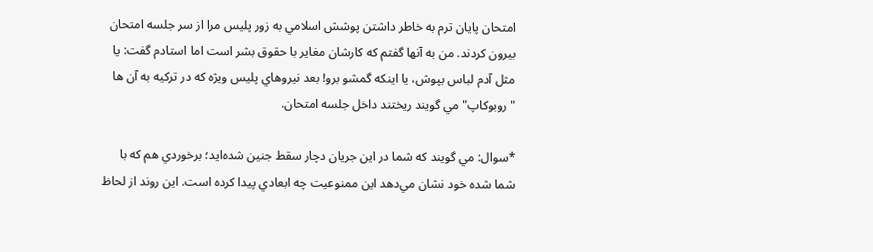امتحان پايان ترم به خاطر داشتن پوشش اسلامي به زور پليس مرا از سر جلسه امتحان بيرون كردند. من به آنها گفتم كه كارشان مغاير با حقوق بشر است اما استادم گفت: يا مثل آدم لباس بپوش، يا اينكه گمشو برو! بعد نيروهاي پليس ويژه كه در تركيه به آن ها "روبوكاپ" مي گويند ريختند داخل جلسه امتحان.

*سوال: مي گويند كه شما در اين جريان دچار سقط جنين شده‌ايد؛ برخوردي هم كه با شما شده خود نشان مي‌دهد اين ممنوعيت چه ابعادي پيدا كرده است. اين روند از لحاظ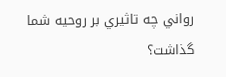رواني چه تاثيري بر روحيه شما گذاشت؟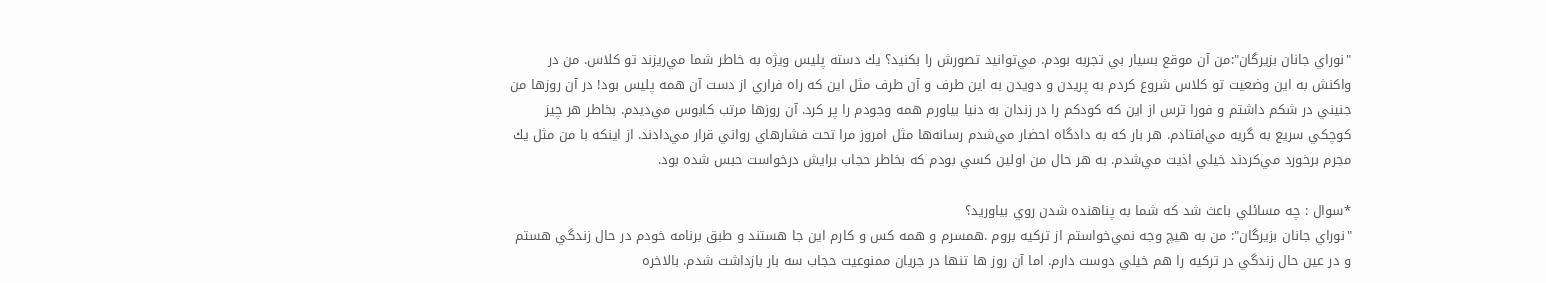"نوراي جانان بزيرگان":من آن موقع بسيار بي تجربه بودم. مي‌توانيد تصورش را بكنيد؟ يك دسته پليس ويژه به خاطر شما مي‌ريزند تو كلاس. من در واكنش به اين وضعيت تو كلاس شروع كردم به پريدن و دويدن به اين طرف و آن طرف مثل اين كه راه فراري از دست آن همه پليس بود! در آن روزها من جنيني در شكم داشتم و فورا ترس از اين كه كودكم را در زندان به دنيا بياورم همه وجودم را پر كرد. آن روزها مرتب كابوس مي‌ديدم. بخاطر هر چيز كوچكي سريع به گريه مي‌افتادم. هر بار كه به دادگاه احضار مي‌شدم رسانه‌ها مثل امروز مرا تحت فشارهاي رواني قرار مي‌دادند. از اينكه با من مثل يك مجرم برخورد مي‌كردند خيلي اذيت مي‌شدم. به هر حال من اولين كسي بودم كه بخاطر حجاب برايش درخواست حبس شده بود.

*سوال : چه مسائلي باعث شد كه شما به پناهنده شدن روي بياوريد؟
"نوراي جانان بزيرگان": من به هيچ وجه نمي‌خواستم از تركيه بروم .همسرم و همه كس و كارم اين جا هستند و طبق برنامه خودم در حال زندگي هستم و در عين حال زندگي در تركيه را هم خيلي دوست دارم. اما آن روز ها تنها در جريان ممنوعيت حجاب سه بار بازداشت شدم. بالاخره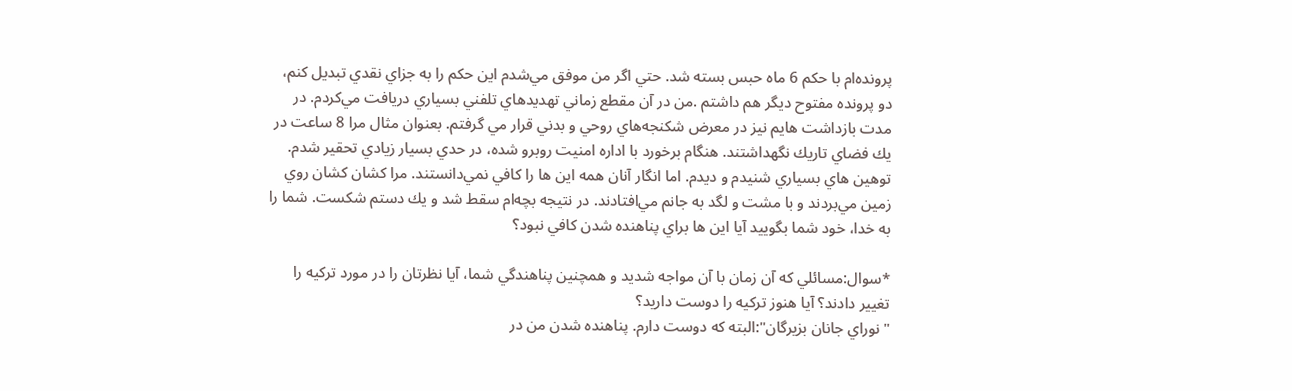پرونده‌ام با حكم 6 ماه حبس بسته شد. حتي اگر من موفق مي‌شدم اين حكم را به جزاي نقدي تبديل كنم، دو پرونده مفتوح ديگر هم داشتم .من در آن مقطع زماني تهديدهاي تلفني بسياري دريافت مي‌كردم. در مدت بازداشت هايم نيز در معرض شكنجه‌هاي روحي و بدني قرار مي گرفتم. بعنوان مثال مرا 8 ساعت در يك فضاي تاريك نگهداشتند. هنگام برخورد با اداره امنيت روبرو شده، در حدي بسيار زيادي تحقير شدم. توهين هاي بسياري شنيدم و ديدم. اما انگار آنان همه اين ها را كافي نمي‌دانستند. مرا كشان كشان روي زمين مي‌بردند و با مشت و لگد به جانم مي‌افتادند. در نتيجه بچه‌ام سقط شد و يك دستم شكست. شما را به خدا، خود شما بگوييد آيا اين ها براي پناهنده شدن كافي نبود؟

*سوال:مسائلي كه آن زمان با آن مواجه شديد و همچنين پناهندگي شما، آيا نظرتان را در مورد تركيه را تغيير دادند؟ آيا هنوز تركيه را دوست داريد؟
"نوراي جانان بزيرگان":البته كه دوست دارم. پناهنده شدن من در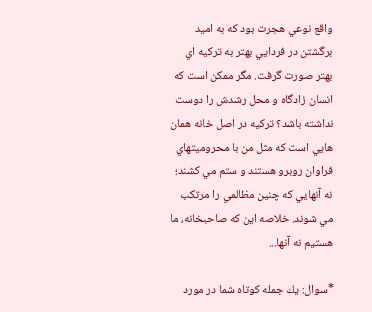واقع نوعي هجرت بود كه به اميد برگشتن در فردايي بهتر به تركيه اي بهتر صورت گرفت. مگر ممكن است كه انسان زادگاه و محل رشدش را دوست نداشته باشد؟ تركيه در اصل خانه همان هايي است كه مثل من با محروميتهاي فراوان روبرو هستند و ستم مي كشند؛ نه آنهايي كه چنين مظالمي را مرتكب مي شوند. خلاصه اين كه صاحبخانه، ما هستيم نه آنها...

*سوال: يك جمله كوتاه شما در مورد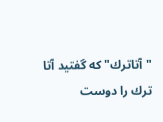"آتاترك" كه گفتيد آتا ترك را دوست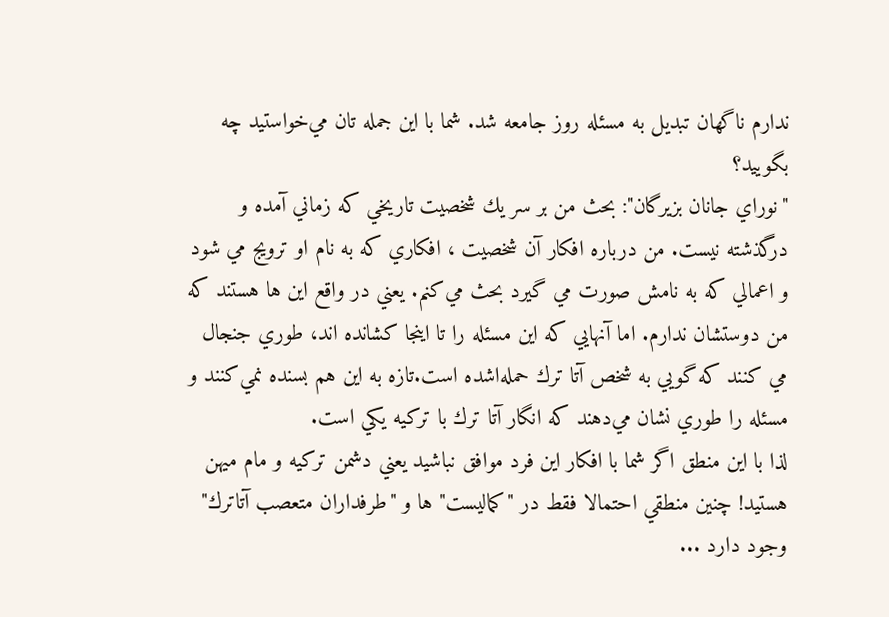ندارم ناگهان تبديل به مسئله روز جامعه شد. شما با اين جمله تان مي‌خواستيد چه بگوييد؟
"نوراي جانان بزيرگان": بحث من بر سر يك شخصيت تاريخي كه زماني آمده و درگذشته نيست. من درباره افكار آن شخصيت ، افكاري كه به نام او ترويج مي شود و اعمالي كه به نامش صورت مي گيرد بحث مي‌كنم. يعني در واقع اين ها هستند كه من دوستشان ندارم. اما آنهايي كه اين مسئله را تا اينجا كشانده اند، طوري جنجال مي‌ كنند كه گويي به شخص آتا ترك حمله‌اشده است.تازه به اين هم بسنده نمي‌كنند و مسئله را طوري نشان مي‌دهند كه انگار آتا ترك با تركيه يكي است.
لذا با اين منطق اگر شما با افكار اين فرد موافق نباشيد يعني دشمن تركيه و مام ميهن هستيد! چنين منطقي احتمالا فقط در "كماليست" ها و "طرفداران متعصب آتاترك" وجود دارد ...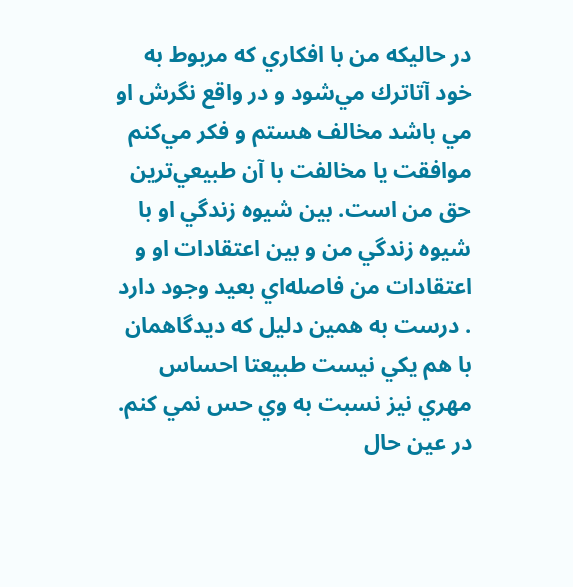در حاليكه من با افكاري كه مربوط به خود آتاترك مي‌شود و در واقع نگرش او مي باشد مخالف هستم و فكر مي‌كنم موافقت يا مخالفت با آن طبيعي‌ترين حق من است. بين شيوه زندگي او با شيوه زندگي من و بين اعتقادات او و اعتقادات من فاصله‌اي بعيد وجود دارد . درست به همين دليل كه ديدگاهمان با هم يكي نيست طبيعتا احساس مهري نيز نسبت به وي حس نمي كنم. در عين حال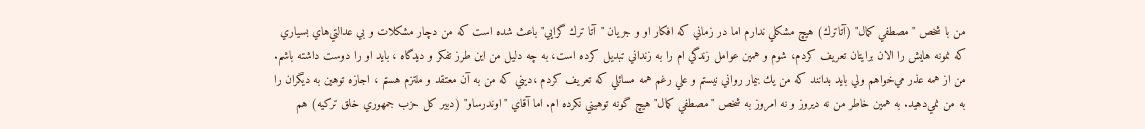من با شخص "مصطفي كمال" (آتاترك) هيچ مشكلي ندارم اما در زماني كه افكار او و جريان "آتا ترك گرايي" باعث شده است كه من دچار مشكلات و بي عدالتي‌هاي بسياري كه نمونه هايش را الان برايتان تعريف كردم، شوم و همين عوامل زندگي ام را به زنداني تبديل كرده است، به چه دليل من اين طرز تفكر و ديدگاه ، بايد او را دوست داشته باشم. من از همه عذر مي‌خواهم ولي بايد بدانند كه من يك بيمار رواني نيستم و علي رغم همه مسائلي كه تعريف كردم ،ديني كه من به آن معتقد و ملتزم هستم ، اجازه توهين به ديگران را به من نمي‌دهيد. به همين خاطر من نه ديروز و نه امروز به شخص "مصطفي كمال" هيچ گونه توهيني نكرده ام. اما آقاي "اوندرساو" (دبير كل حزب جمهوري خلق تركيه) هم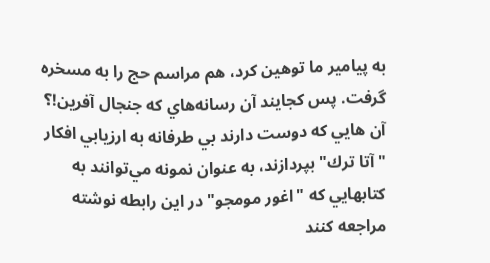به پيامير ما توهين كرد، هم مراسم حج را به مسخره گرفت. پس كجايند آن رسانه‌هاي كه جنجال آفرين!؟
آن هايي كه دوست دارند بي طرفانه به ارزيابي افكار "آتا ترك" بپردازند، به عنوان نمونه مي‌توانند به كتابهايي كه "اغور مومجو" در اين رابطه نوشته مراجعه كنند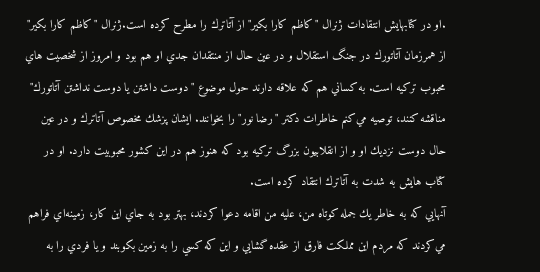.او در كتابهايش انتقادات ژنرال "كاظم كارا بكير" از آتاترك را مطرح كرده است.ژنرال "كاظم كارا بكير" از همرزمان آتاتورك در جنگ استقلال و در عين حال از منتقدان جدي او هم بود و امروز از شخصيت هاي محبوب تركيه است. به كساني هم كه علاقه دارند حول موضوع "دوست داشتن يا دوست نداشتن آتاتورك" مناقشه كنند، توصيه مي‌كنم خاطرات دكتر "رضا نور" را بخوانند. ايشان پزشك مخصوص آتاترك و در عين حال دوست نزديك او و از انقلابيون بزرگ تركيه بود كه هنوز هم در اين كشور محبوبيت دارد. او در كتاب هايش به شدت به آتاترك انتقاد كرده است.
آنهايي كه به خاطر يك جمله كوتاه من، عليه من اقامه دعوا كردند، بهتر بود به جاي اين كار، زمينه‌اي فراهم مي‌كردند كه مردم اين مملكت فارق از عقده گشايي و اين كه كسي را به زمين بكوبند و يا فردي را به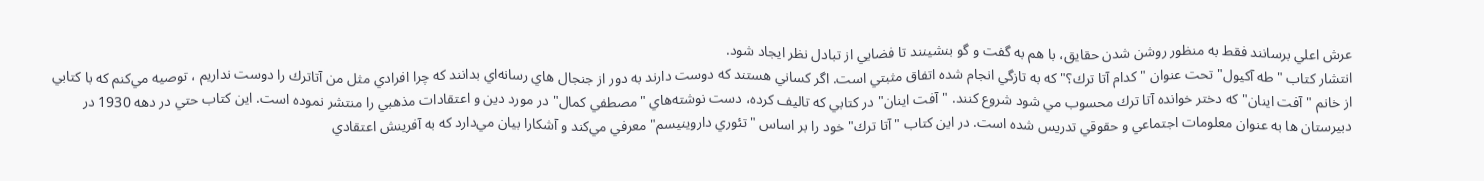عرش اعلي برسانند فقط به منظور روشن شدن حقايق، با هم به گفت و گو بنشينند تا فضايي از تبادل نظر ايجاد شود.
انتشار كتاب "طه آكيول" تحت عنوان "كدام آتا ترك؟" كه به تازگي انجام شده اتفاق مثبتي است. اگر كساني هستند كه دوست دارند به دور از جنجال هاي رسانه‌اي بدانند كه چرا افرادي مثل من آتاترك را دوست نداريم ، توصيه مي‌كنم كه با كتابي از خانم "آفت اينان" كه دختر خوانده آتا ترك محسوب مي شود شروع كنند. "آفت اينان" در كتابي كه تاليف كرده، دست نوشته‌هاي "مصطفي كمال" در مورد دين و اعتقادات مذهبي را منتشر نموده است. اين كتاب حتي در دهه 1930 در دبيرستان ها به عنوان معلومات اجتماعي و حقوقي تدريس شده است. در اين كتاب "آتا ترك" خود را بر اساس "تئوري داروينيسم" معرفي مي‌كند و آشكارا بيان مي‌دارد كه به آفرينش اعتقادي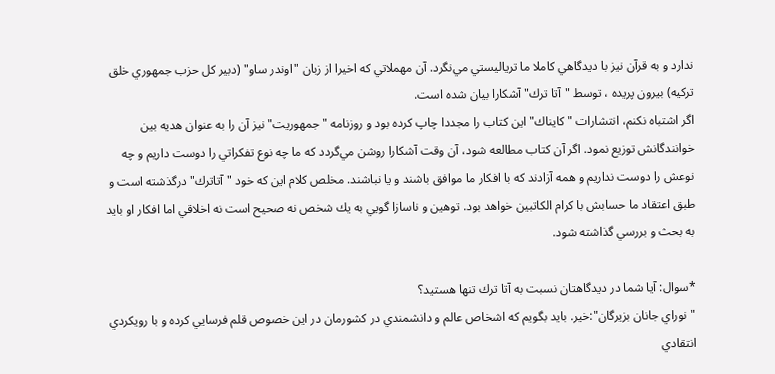ندارد و به قرآن نيز با ديدگاهي كاملا ما ترياليستي مي‌نگرد. آن مهملاتي كه اخيرا از زبان "اوندر ساو" (دبير كل حزب جمهوري خلق تركيه) بيرون پريده ، توسط "آتا ترك" آشكارا بيان شده است.
اگر اشتباه نكنم، انتشارات "كايناك" اين كتاب را مجددا چاپ كرده بود و روزنامه "جمهوريت" نيز آن را به عنوان هديه بين خوانندگانش توزيع نمود. اگر آن كتاب مطالعه شود، آن وقت آشكارا روشن مي‌گردد كه ما چه نوع تفكراتي را دوست داريم و چه نوعش را دوست نداريم و همه آزادند كه با افكار ما موافق باشند و يا نباشند. مخلص كلام اين كه خود "آتاترك" درگذشته است و طبق اعتقاد ما حسابش با كرام الكاتبين خواهد بود. توهين و ناسازا گويي به يك شخص نه صحيح است نه اخلاقي اما افكار او بايد به بحث و بررسي گذاشته شود.

*سوال: آيا شما در ديدگاهتان نسبت به آتا ترك تنها هستيد؟
"نوراي جانان بزيرگان":خير. بايد بگويم كه اشخاص عالم و دانشمندي در كشورمان در اين خصوص قلم فرسايي كرده و با رويكردي انتقادي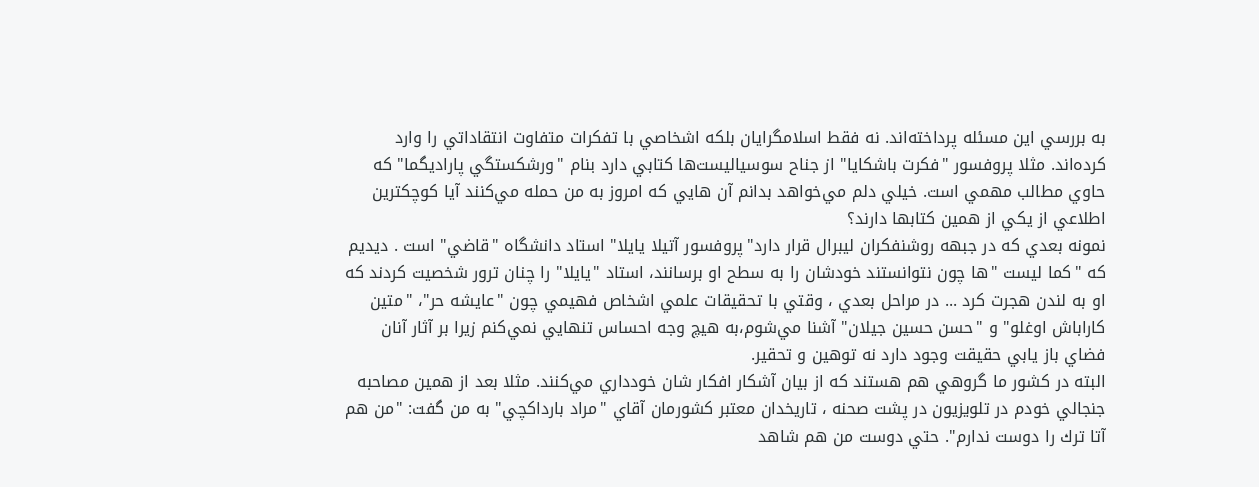به بررسي اين مسئله پرداخته‌اند. نه فقط اسلامگرايان بلكه اشخاصي با تفكرات متفاوت انتقاداتي را وارد كرده‌اند. مثلا پروفسور "فكرت باشكايا" از جناح سوسياليست‌ها كتابي دارد بنام "ورشكستگي پاراديگما" كه حاوي مطالب مهمي است. خيلي دلم مي‌خواهد بدانم آن هايي كه امروز به من حمله مي‌كنند آيا كوچكترين اطلاعي از يكي از همين كتابها دارند؟
نمونه بعدي كه در جبهه روشنفكران ليبرال قرار دارد"پروفسور آتيلا يايلا" استاد دانشگاه "قاضي" است . ديديم كه "كما ليست "ها چون نتوانستند خودشان را به سطح او برسانند، استاد "يايلا" را چنان ترور شخصيت كردند كه او به لندن هجرت كرد ... در مراحل بعدي ، وقتي با تحقيقات علمي اشخاص فهيمي چون "عايشه حر"، "متين كاراباش اوغلو" و "حسن حسين جيلان" آشنا مي‌شوم،به هيچ وجه احساس تنهايي نمي‌كنم زيرا بر آثار آنان فضاي باز يابي حقيقت وجود دارد نه توهين و تحقير.
البته در كشور ما گروهي هم هستند كه از بيان آشكار افكار شان خودداري مي‌كنند. مثلا بعد از همين مصاحبه جنجالي خودم در تلويزيون در پشت صحنه ، تاريخدان معتبر كشورمان آقاي "مراد بارداكچي" به من گفت: "من هم آتا ترك را دوست ندارم". حتي دوست من هم شاهد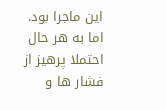اين ماجرا بود. اما به هر حال احتملا پرهيز از فشار ها و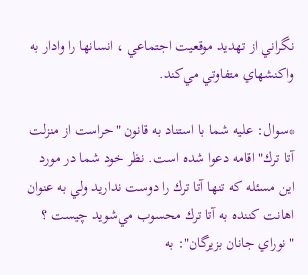نگراني از تهديد موقعيت اجتماعي ، انسانها را وادار به واكنشهاي متفاوتي مي‌كند.

*سوال: عليه شما با استناد به قانون "حراست از منزلت آتا ترك" اقامه دعوا شده است. نظر خود شما در مورد اين مسئله كه تنها آتا ترك را دوست نداريد ولي به عنوان اهانت كننده به آتا ترك محسوب مي‌شويد چيست ؟
"نوراي جانان بزيرگان": به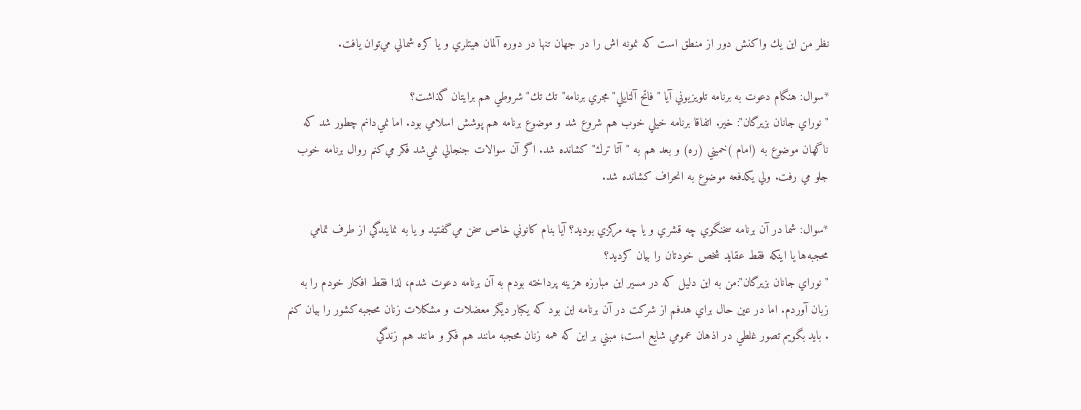نظر من اين يك واكنش دور از منطق است كه نمونه اش را در جهان تنها در دوره آلمان هيتلري و يا كره شمالي مي‌توان يافت.

*سوال: هنگام دعوت به برنامه تلويزيوني آيا "فاتح آلتايلي" مجري برنامه"تك تك" شروطي هم برايتان گذاشت؟
"نوراي جانان بزيرگان": خير. اتفاقا برنامه خيلي خوب هم شروع شد و موضوع برنامه هم پوشش اسلامي بود. اما نمي‌دانم چطور شد كه ناگهان موضوع به (امام )خميني (ره) و بعد هم به "آتا ترك" كشانده شد. اگر آن سوالات جنجالي نمي‌شد فكر مي‌كنم روال برنامه خوب جلو مي رفت. ولي يكدفعه موضوع به انحراف كشانده شد.

*سوال: شما در آن برنامه سخنگوي چه قشري و يا چه مركزي بوديد؟ آيا بنام كانوني خاص سخن مي‌گفتيد و يا به نمايندگي از طرف تمامي محجبه‌ها يا اينكه فقط عقايد شخص خودتان را بيان كرديد؟
"نوراي جانان بزيرگان":من به اين دليل كه در مسير اين مبارزه هزينه پرداخته بودم به آن برنامه دعوت شدم، لذا فقط افكار خودم را به زبان آوردم. اما در عين حال براي هدفم از شركت در آن برنامه اين بود كه يكبار ديگر معضلات و مشكلات زنان محجبه‌ كشور را بيان كنم . بايد بگويم تصور غلطي در اذهان عمومي شايع است؛ مبني بر اين كه همه زنان محجبه مانند هم فكر و مانند هم زندگي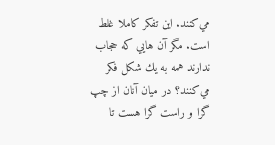مي‌كنند. اين تفكر كاملا غلط است. مگر آن هايي كه حجاب ندارند همه به يك شكل فكر مي‌كنند؟ در ميان آنان از چپ گرا و راست گرا هست تا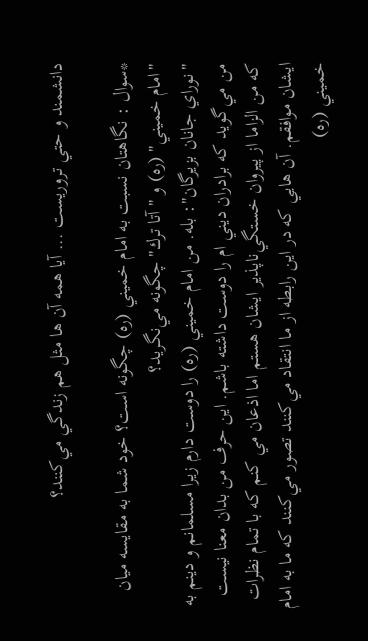دانشمند و حتي تروريست ... آيا همه آن ها مثل هم زندگي مي‌كنند؟

*سوال : نگاهتان نسبت به امام خميني (ره) چگونه است؟ خود شما به مقايسه ميان "امام خميني" (ره) و "آتا ترك" چگونه مي‌نگريد؟
"نوراي جانان بزيرگان": بله. من امام خميني (ره) را دوست دارم زيرا مسلمانم و دينم به من مي‌گويد كه برادران ديني ام را دوست داشته باشم. اين حرف من بدان معنا نيست كه من الزاما از پيروان خستگي‌ناپذير ايشان هستم اما اذعان مي كنم كه با تمام نظرات ايشان موافقم. آن هايي كه در اين رابطه از ما انتقاد مي‌كنند تصور مي‌كنند كه ما به امام خميني (ره)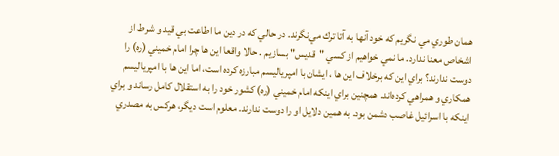همان طوري مي نگريم كه خود آنها به آتا ترك مي‌نگرند. در حالي كه در دين ما اطاعت بي قيد و شرط از اشخاص معنا ندارد. ما نمي خواهيم از كسي "قديس" بسازيم . حالا واقعا اين ها چرا امام خميني (ره) را دوست ندارند؟ براي اين كه برخلاف اين ها ، ايشان با امپرياليسم مبارزه كرده است،‌ اما اين ها با امپرياليسم همكاري و همراهي كرده‌اند. همچنين براي اينكه امام خميني (ره) كشور خود را به استقلال كامل رساند و براي اينكه با اسرائيل غاصب دشمن بود. به همين دلايل او را دوست ندارند. معلوم است ديگر، هركس به مصدري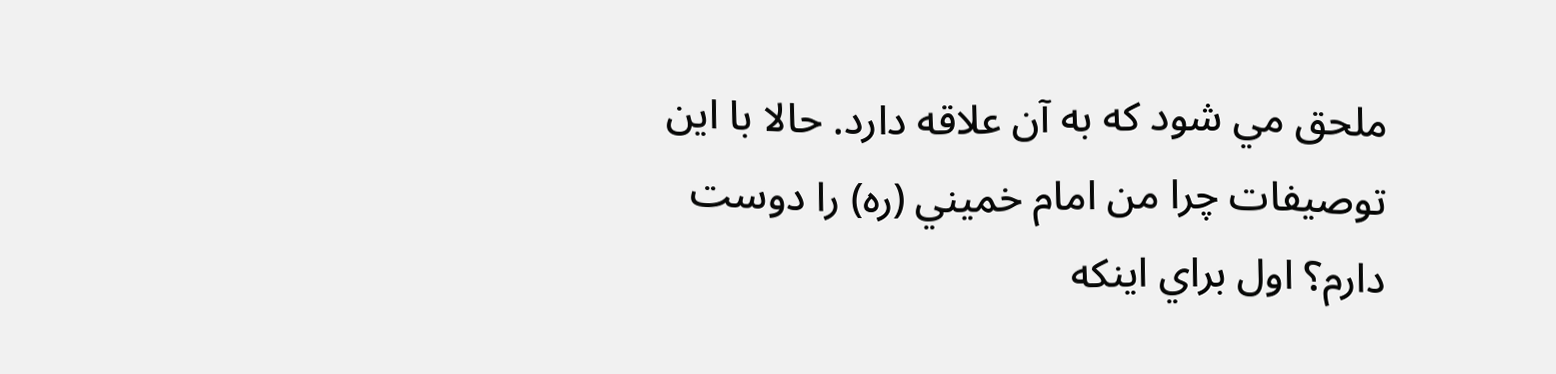ملحق مي شود كه به آن علاقه دارد. حالا با اين توصيفات چرا من امام خميني (ره) را دوست دارم؟ اول براي اينكه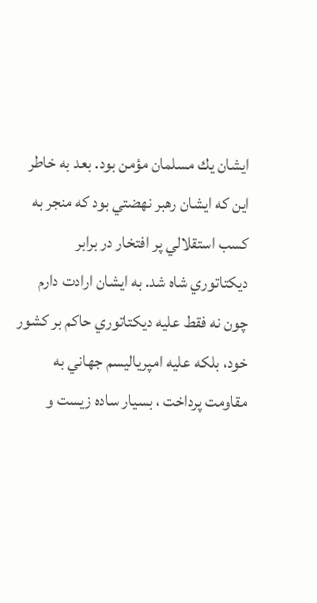ايشان يك مسلمان مؤمن بود. بعد به خاطر اين كه ايشان رهبر نهضتي بود كه منجر به كسب استقلالي پر افتخار در برابر ديكتاتوري شاه شد‌. به ايشان ارادت دارم چون نه فقط عليه ديكتاتوري حاكم بر كشور خود، بلكه عليه امپرياليسم جهاني به مقاومت پرداخت ، بسيار ساده زيست و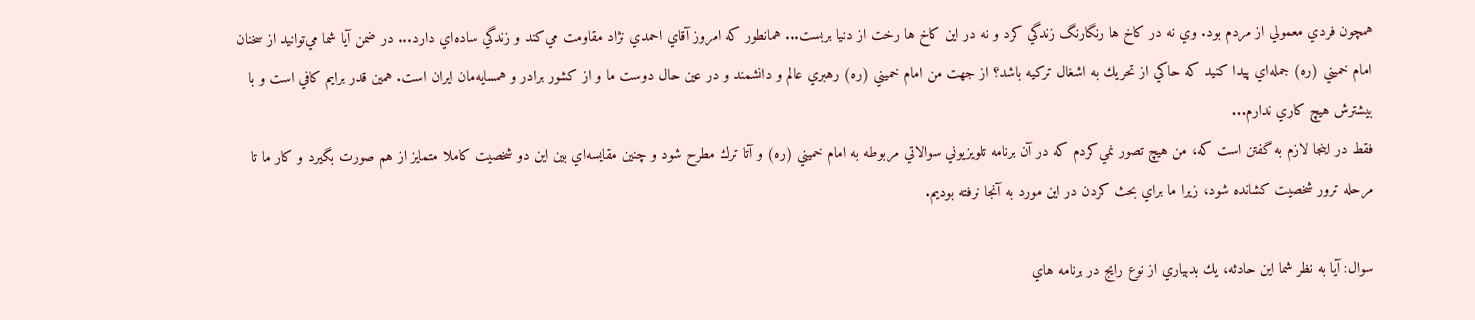همچون فردي معمولي از مردم بود. وي نه در كاخ ها رنگارنگ زندگي كرد و نه در اين كاخ ها رخت از دنيا بربست... همانطور كه امروز آقاي احمدي نژاد مقاومت مي‌كند و زندگي ساده‌اي دارد... در ضمن آيا شما مي‌توانيد از سخنان امام خميني (ره) جمله‌اي پيدا كنيد كه حاكي از تحريك به اشغال تركيه باشد؟ از جهت من امام خميني (ره) رهبري عالم و دانشمند و در عين حال دوست ما و از كشور برادر و همسايه‌مان ايران است. همين قدر برايم كافي است و با بيشترش هيچ كاري ندارم...
فقط در اينجا لازم به گفتن است كه، من هيچ تصور نمي‌كردم كه در آن برنامه تلويزيوني سوالاتي مربوطه به امام خميني (ره) و آتا ترك مطرح شود و چنين مقايسه‌اي بين اين دو شخصيت كاملا متمايز از هم صورت بگيرد و كار ما تا مرحله ترور شخصيت كشانده شود، زيرا ما براي بحث كردن در اين مورد به آنجا نرفته بوديم.

سوال: آيا به نظر شما اين حادثه،‌ يك بدبياري از نوع رايج در برنامه هاي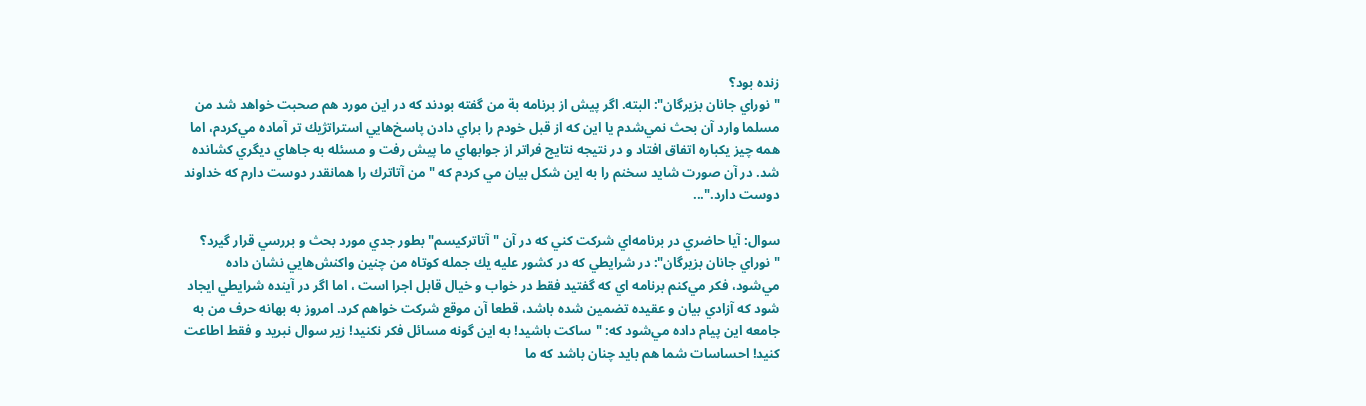زنده بود؟
"نوراي جانان بزيرگان": البته. اگر پيش از برنامه بة من گفته بودند كه در اين مورد هم صحبت خواهد شد من مسلما وارد آن بحث نمي‌شدم يا اين كه از قبل خودم را براي دادن پاسخ‌هايي استراتژيك تر آماده مي‌كردم، اما همه چيز يكباره اتفاق افتاد و در نتيجه نتايج فراتر از جوابهاي ما پيش رفت و مسئله به جاهاي ديگري كشانده شد. در آن صورت شايد سخنم را به اين شكل بيان مي كردم كه "من آتاترك را همانقدر دوست دارم كه خداوند دوست دارد."...

سوال: آيا حاضري در برنامه‌اي شركت كني كه در آن "آتاتركيسم" بطور جدي مورد بحث و بررسي قرار گيرد؟
"نوراي جانان بزيرگان": در شرايطي كه در كشور عليه يك جمله كوتاه من چنين واكنش‌هايي نشان داده مي‌شود، فكر مي‌كنم برنامه اي كه گفتيد فقط در خواب و خيال قابل اجرا است ، اما اگر در آينده شرايطي ايجاد شود كه آزادي بيان و عقيده تضمين شده باشد، قطعا آن موقع شركت خواهم كرد. امروز به بهانه حرف من به جامعه اين پيام داده مي‌شود كه: "ساكت باشيد! به اين گونه مسائل فكر نكنيد! زير سوال نبريد و فقط اطاعت كنيد! احساسات شما هم بايد چنان باشد كه ما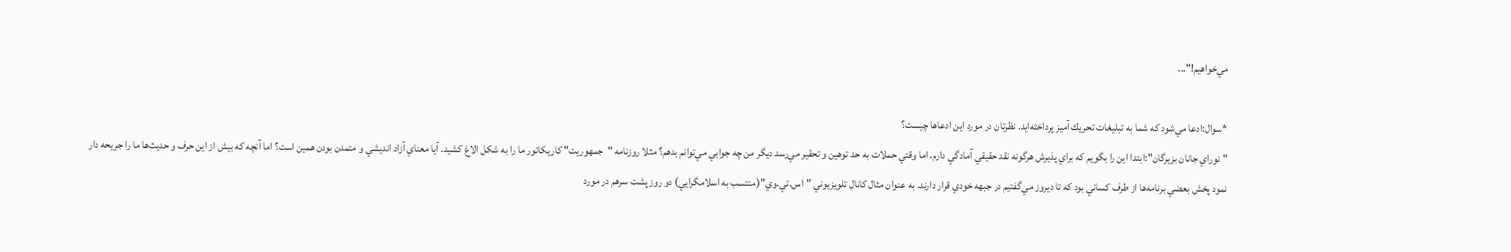مي‌خواهيم!"...

*سوال:ادعا مي‌شود كه شما به تبليغات تحريك آميز پرداخته‌ايد. نظرتان در مورد اين ادعاها چيست؟
"نوراي جانان بزيرگان":ابتدا اين را بگويم كه براي پذيرش هرگونه نقد حقيقي آمادگي دارم، اما وقتي حملات به حد توهين و تحقير مي‌رسد ديگر من چه جوابي مي‌توانم بدهم؟ مثلا روزنامه "جمهوريت" كاريكاتور ما را به شكل الاغ كشيد. آيا معناي آزاد انديشي و متمدن بودن همين است؟ اما آنچه كه بيش از اين حرف و حديث‌ها ما را جريحه دار نمود پخش بعضي برنامه‌ها از طرف كساني بود كه تا ديروز مي‌گفتيم در جبهه خودي قرار دارند. به عنوان مثال كانال تلويزيوني "اس.تي.وي"(منتسب به اسلامگرايي) دو روز پشت سرهم در مورد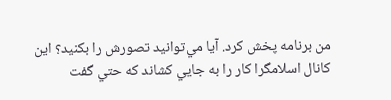من برنامه پخش كرد. آيا مي‌توانيد تصورش را بكنيد؟ اين كانال اسلامگرا كار را به جايي كشاند كه حتي گفت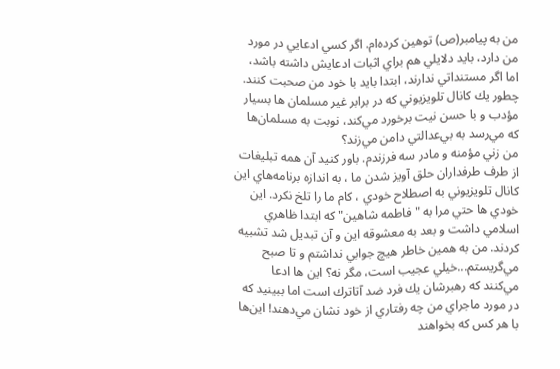من به پيامبر(ص) توهين كرده‌ام. اگر كسي ادعايي در مورد من دارد، بايد دلايلي هم براي اثبات ادعايش داشته باشد، اما اگر مستنداتي ندارند، ابتدا بايد با خود من صحبت كنند. چطور يك كانال تلويزيوني كه در برابر غير مسلمان ها بسيار مؤدب و با حسن نيت برخورد مي‌كند، نوبت به مسلمان‌ها كه مي‌رسد به بي‌عدالتي دامن مي‌زند؟
من زني مؤمنه و مادر سه فرزندم. باور كنيد آن همه تبليغات از طرف طرفداران حلق آويز شدن ما ، به اندازه برنامه‌هاي اين كانال تلويزيوني به اصطلاح خودي ، كام ما را تلخ نكرد. اين خودي ها حتي مرا به "فاطمه شاهين" كه ابتدا ظاهري اسلامي داشت و بعد به معشوقه اين و آن تبديل شد تشبيه كردند. من به همين خاطر هيچ جوابي نداشتم و تا صبح مي‌گريستم...خيلي عجيب است، مگر نه؟ اين ها ادعا مي‌كنند كه رهبرشان يك فرد ضد آتاترك است اما ببينيد كه در مورد ماجراي من چه رفتاري از خود نشان مي‌دهند! اين‌ها با هر كس كه بخواهند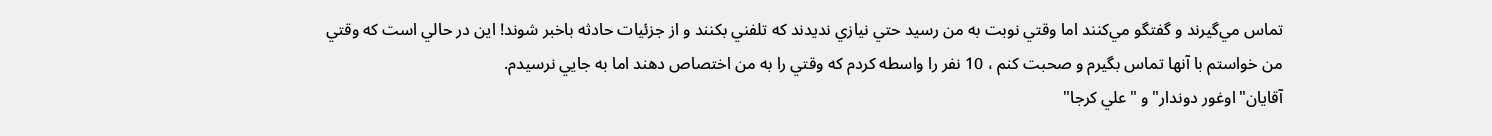تماس مي‌گيرند و گفتگو مي‌كنند اما وقتي نوبت به من رسيد حتي نيازي نديدند كه تلفني بكنند و از جزئيات حادثه باخبر شوند! اين در حالي است كه وقتي من خواستم با آنها تماس بگيرم و صحبت كنم ، 10 نفر را واسطه كردم كه وقتي را به من اختصاص دهند اما به جايي نرسيدم.
آقايان"اوغور دوندار" و "علي كرجا"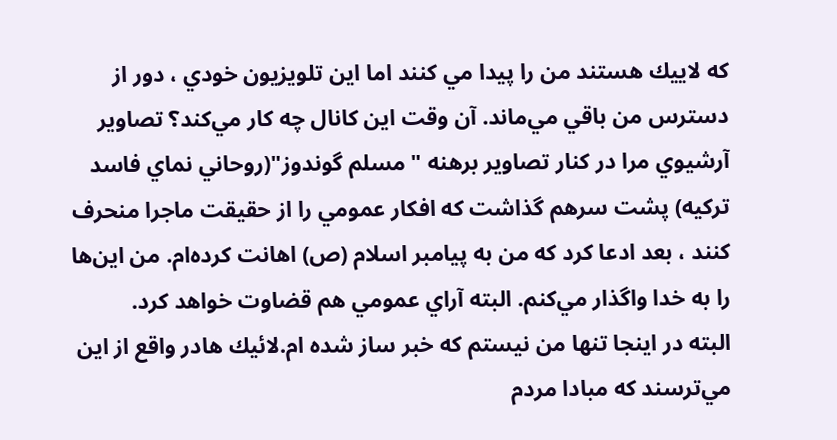كه لاييك هستند من را پيدا مي كنند اما اين تلويزيون خودي ، دور از دسترس من باقي مي‌ماند. آن وقت اين كانال چه كار مي‌‌كند؟ تصاوير آرشيوي مرا در كنار تصاوير برهنه "مسلم گوندوز"(روحاني نماي فاسد تركيه) پشت سرهم گذاشت كه افكار عمومي را از حقيقت ماجرا منحرف كنند ، بعد ادعا كرد كه من به پيامبر اسلام (ص) اهانت كرده‌ام. من اين‌ها را به خدا واگذار مي‌كنم. البته آراي عمومي هم قضاوت خواهد كرد.
البته در اينجا تنها من نيستم كه خبر ساز شده ام.لائيك هادر واقع از اين مي‌ترسند كه مبادا مردم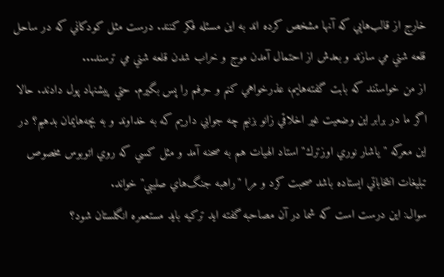خارج از قالب‌هايي كه آنها مشخص كرده اند به اين مسئله فكر كنند. درست مثل كودكاني كه در ساحل قلعه شني مي سازند و بعدش از احتمال آمدن موج و خراب شدن قلعه شني مي ترسند...
از من خواستند كه بابت گفته‌هايم، ‌عذرخواهي كنم و حرفم را پس بگيرم. حتي پيشنهاد پول دادند. حالا اگر ما در برابر اين وضعيت غير اخلاقي زانو بزنيم چه جوابي داريم كه به خداوند و به بچه‌هايمان بدهيم؟ در اين معركه "ياشار نوري اوزترك" استاد الهيات هم به صحنه آمد و مثل كسي كه روي اتوبوس مخصوص تبليغات انتخاباتي ايستاده باشد صحبت كرد و مرا "راهبه جنگ‌هاي صليبي" خواند.
سوال: اين درست است كه شما در آن مصاحبه گفته ايد تركيه بايد مستعمره انگلستان شود؟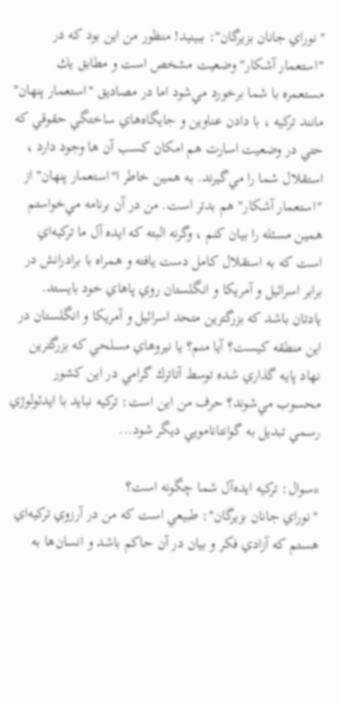"نوراي جانان بزيرگان": ببينيد! منظور من اين بود كه در "استعمار آشكار" وضعيت مشخص است و مطابق يك مستعمره با شما برخورد مي‌شود اما در مصاديق "استعمار پنهان" مانند تركيه ، با دادن عناوين و جايگاه‌هاي ساختگي حقوقي كه حتي در وضعيت اسارت هم امكان كسب آن ها وجود دارد ، استقلال شما را مي‌گيرند. به همين خاطر ا"استعمار پنهان" از "استعمار آشكار" هم بدتر است. من در آن برنامه مي‌خواستم همين مسئله را بيان كنم ، وگرنه البته كه ايده آل ما تركيه‌اي است كه به استقلال كامل دست يافته و همراه با برادرانش در برابر اسرائيل و آمريكا و انگلستان روي پاهاي خود بايستد. يادتان باشد كه بزرگترين متحد اسرائيل و آمريكا و انگلستان در اين منطقه كيست؟ آيا منم؟ يا نيروهاي مسلحي كه بزرگترين نهاد پايه گذاري شده توسط آتاترك گرامي در اين كشور محسوب مي‌شوند؟ حرف من اين است: تركيه نبايد با ايدئولوژي رسمي تبديل به گوانتانامويي ديگر شود...

*سوال: تركيه ايده‌آل شما چگونه است؟
"نوراي جانان بزيرگان": طبيعي است كه من در آرزوي تركيه‌اي هستم كه آزادي فكر و بيان در آن حاكم باشد و انسان‌ها به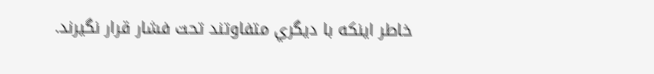خاطر اينكه با ديگري متفاوتند تحت فشار قرار نگيرند.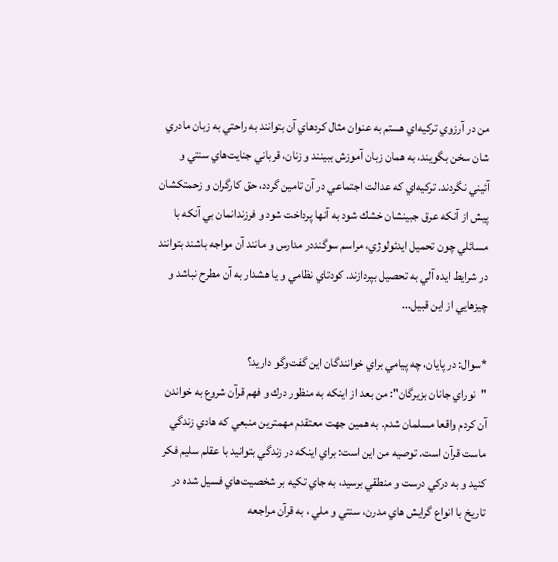من در آرزوي تركيه‌اي هستم به عنوان مثال كردهاي آن بتوانند به راحتي به زبان مادري شان سخن بگويند، به همان زبان آموزش ببينند و زنان، قرباني جنايت‌هاي سنتي و آئيني نگردند. تركيه‌اي كه عدالت اجتماعي در آن تامين گردد، حق كارگران و زحمتكشان پيش از آنكه عرق جبينشان خشك شود به آنها پرداخت شود و فرزندانمان بي آنكه با مسائلي چون تحميل ايدئولوژي‌، مراسم سوگنددر مدارس و مانند آن مواجه باشند بتوانند در شرايط ايده آلي به تحصيل بپردازند. كودتاي نظامي و يا هشدار به آن مطرح نباشد و چيزهايي از اين قبيل...

*سوال: در پايان، چه پيامي براي خوانندگان اين گفت‌وگو داريد؟
"نوراي جانان بزيرگان": من بعد از اينكه به منظور درك و فهم قرآن شروع به خواندن آن كردم واقعا مسلمان شدم. به همين جهت معتقدم مهمترين منبعي كه هادي زندگي ماست قرآن است. توصيه من اين است: براي اينكه در زندگي بتوانيد با عقلم سليم فكر كنيد و به دركي درست و منطقي برسيد،‌ به جاي تكيه بر شخصيت‌هاي فسيل شده در تاريخ با انواع گرايش هاي مدرن، سنتي و ملي ، به قرآن مراجعه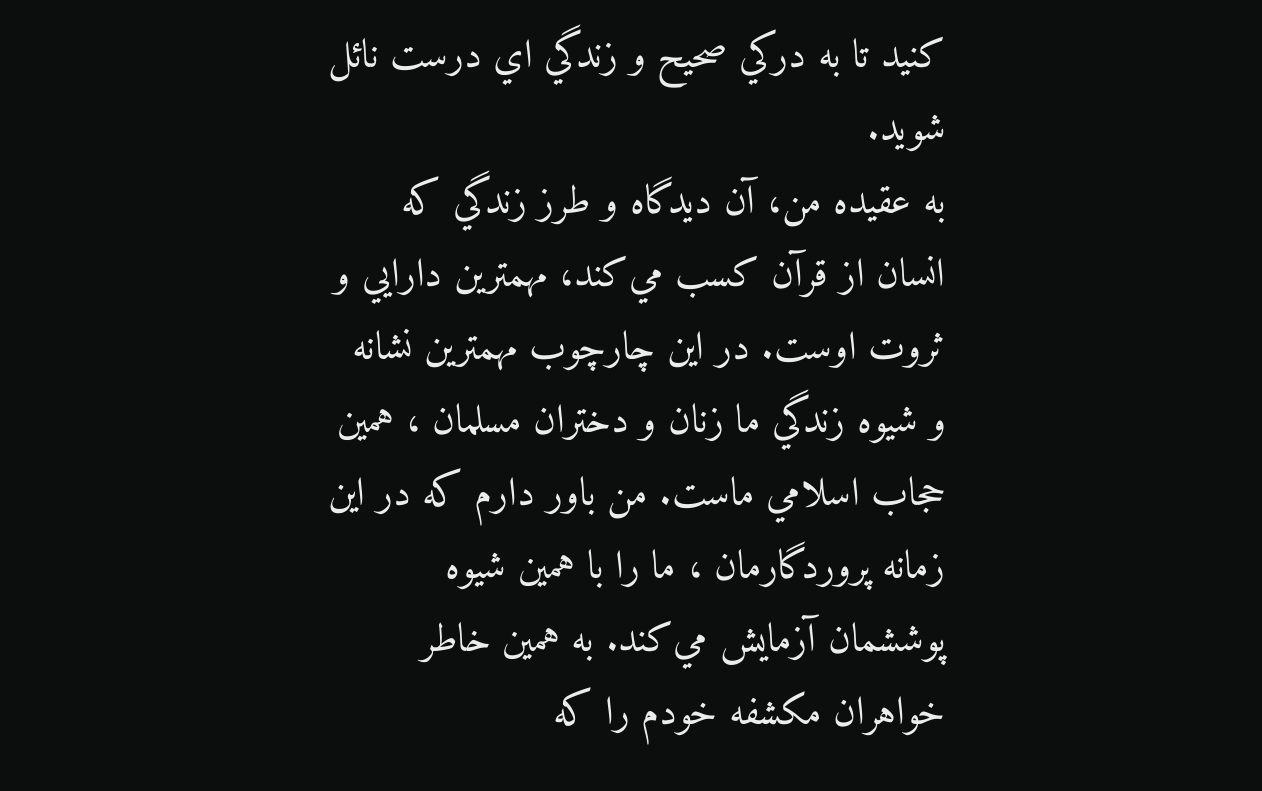كنيد تا به دركي صحيح و زندگي اي درست نائل شويد.
به عقيده من، آن ديدگاه و طرز زندگي كه انسان از قرآن كسب مي‌‌كند، مهمترين دارايي و ثروت اوست. در اين چارچوب مهمترين نشانه و شيوه زندگي ما زنان و دختران مسلمان ، همين حجاب اسلامي ماست. من باور دارم كه در اين زمانه پروردگارمان ، ما را با همين شيوه پوششمان آزمايش مي‌كند. به همين خاطر خواهران مكشفه خودم را كه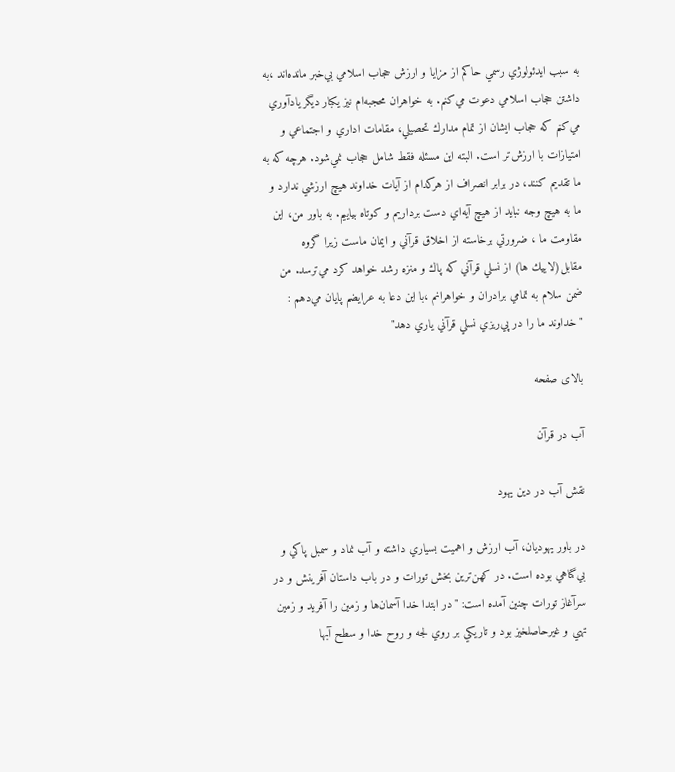به سبب ايدئولوژي رسمي حاكم از مزايا و ارزش حجاب اسلامي بي‌خبر مانده‌اند ،به داشتن حجاب اسلامي دعوت مي‌كنم. به خواهران محجبه‌ام نيز يكبار ديگر يادآوري مي‌كنم كه حجاب ايشان از تمام مدارك تحصيلي، مقامات اداري و اجتماعي و امتيازات با ارزش‌تر است. البته اين مسئله فقط شامل حجاب نمي‌شود. هرچه كه به ما تقديم كنند، در برابر انصراف از هركدام از آيات خداوند هيچ ارزشي ندارد و ما به هيچ وجه نبايد از هيچ آيه‌اي دست برداريم و كوتاه بياييم. به باور من، اين مقاومت ما ، ضرورتي برخاسته از اخلاق قرآني و ايمان ماست زيرا گروه مقابل(لاييك ها) از نسلي قرآني كه پاك و منزه رشد خواهد كرد مي‌ترسد. من ضمن سلام به تمامي برادران و خواهرانم ،با اين دعا به عرايضم پايان مي‌دهم : "خداوند ما را در پي‌ريزي نسلي قرآني ياري دهد"

بالای صفحه

آب در قرآن

نقش آب در دين يهود

در باور يهوديان، آب ارزش و اهميت بسياري داشته و آب نماد و سمبل پاكي و بي‌گناهي بوده است. در كهن‌ترين بخش تورات و در باب داستان آفرينش و در سرآغاز تورات چنين آمده است: "در ابتدا خدا آسمان‌ها و زمين را آفريد و زمين تهي و غيرحاصلخيز بود و تاريكي بر روي لجه و روح خدا و سطح آبها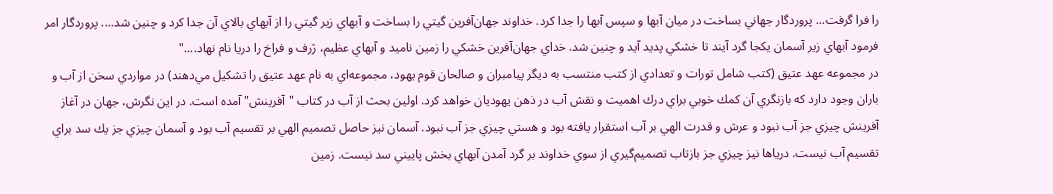را فرا گرفت... پروردگار جهاني بساخت در ميان آبها و سپس آبها را جدا كرد. خداوند جهان‌آفرين گيتي را بساخت و آبهاي زير گيتي را از آبهاي بالاي آن جدا كرد و چنين شد.... پروردگار امر فرمود آبهاي زير آسمان يكجا گرد آيند تا خشكي پديد آيد و چنين شد. خداي جهان‌آفرين خشكي را زمين ناميد و آبهاي عظيم، ژرف و فراخ را دريا نام نهاد...."
در مجموعه عهد عتيق (كتب شامل تورات و تعدادي از كتب منتسب به ديگر پيامبران و صالحان قوم يهود، مجموعه‌اي به نام عهد عتيق را تشكيل مي‌دهند) در مواردي سخن از آب و باران وجود دارد كه بازنگري آن كمك خوبي براي درك اهميت و نقش آب در ذهن يهوديان خواهد كرد. اولين بحث از آب در كتاب "آفرينش" آمده است. در اين نگرش، جهان در آغاز آفرينش چيزي جز آب نبود و عرش و قدرت الهي بر آب استقرار يافته بود و هستي چيزي جز آب نبود. آسمان نيز حاصل تصميم الهي بر تقسيم آب بود و آسمان چيزي جز يك سد براي تقسيم آب نيست. درياها نيز چيزي جز بازتاب تصميم‌گيري از سوي خداوند بر گرد آمدن آبهاي بخش پاييني سد نيست. زمين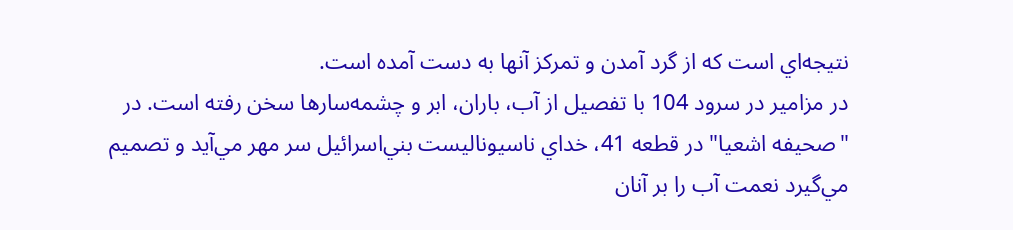نتيجه‌اي است كه از گرد آمدن و تمركز آنها به دست آمده است.
در مزامير در سرود 104 با تفصيل از آب، باران، ابر و چشمه‌سارها سخن رفته است. در "صحيفه اشعيا" در قطعه 41، خداي ناسيوناليست بني‌اسرائيل سر مهر مي‌آيد و تصميم مي‌گيرد نعمت آب را بر آنان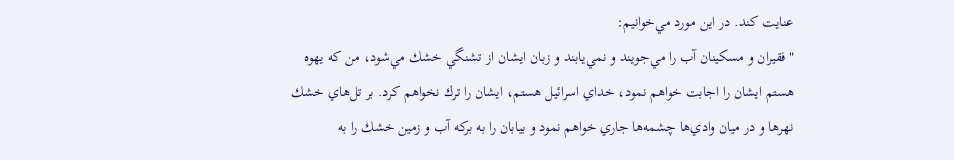عنايت كند. در اين مورد مي‌خوانيم:
"فقيران و مسكينان آب را مي‌جويند و نمي‌يابند و زبان ايشان از تشنگي خشك مي‌شود، من كه يهوه هستم ايشان را اجابت خواهم نمود، خداي اسرائيل هستم، ايشان را ترك نخواهم كرد. بر تل‌هاي خشك نهرها و در ميان وادي‌ها چشمه‌ها جاري خواهم نمود و بيابان را به بركه‌ آب و زمين خشك را به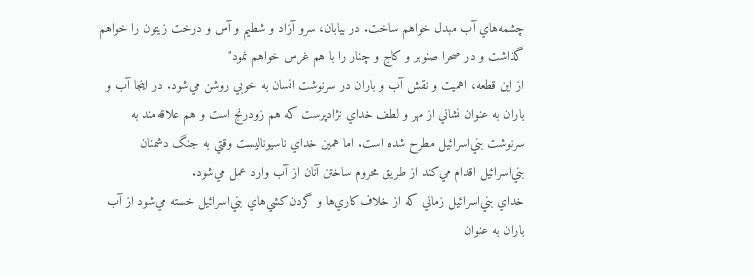چشمه‌هاي آب مبدل خواهم ساخت. در بيابان، سرو آزاد و شطيم و آس و درخت زيتون را خواهم گذاشت و در صحرا صنوبر و كاج و چنار را با هم غرس خواهم نمود"
از اين قطعه، اهميت و نقش آب و باران در سرنوشت انسان به خوبي روشن مي‌شود. در اينجا آب و باران به عنوان نشاني از مهر و لطف خداي نژادپرست كه هم زودرنج است و هم علاقه‌مند به سرنوشت بني‌اسرائيل مطرح شده است. اما همين خداي ناسيوناليست وقتي به جنگ دشمنان بني‌اسرائيل اقدام مي‌كند از طريق محروم ساختن آنان از آب وارد عمل مي‌شود.
خداي بني‌اسرائيل زماني كه از خلاف‌كاري‌ها و گردن‌كشي‌هاي بني‌اسرائيل خسته مي‌شود از آب باران به عنوان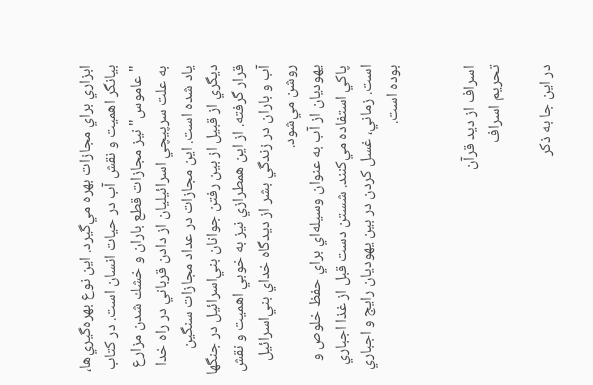ابزاري براي مجازات بهره مي‌گيرد. اين نوع بهره‌گيري‌‌ها، بيانگر اهميت و نقش آب در حيات انسان است. در كتاب "عاموس" نيز مجازات قطع باران و خشك شدن مزارع به علت سرپيچي اسرائيليان از دادن قرباني در راه خدا ياد شده است. اين مجازات در عداد مجازات سنگين ديگري از قبيل از بين رفتن جوانان بني‌اسرائيل در جنگها قرار گرفته. از اين همطرازي نيز به خوبي اهميت و نقش آب و باران در زندگي بشر از ديدگاه خداي بني‌اسرائيل روشن مي‌شود.
يهوديان از آب به عنوان وسيله‌اي براي حفظ خلوص و پاكي استفاده مي‌كنند. شستن دست قبل از غذا اجباري است. زماني، غسل كردن در بين يهوديان رايج و اجباري بوده است.


اسراف از دید قرآن
تحريم اسراف

در اين جا به ذكر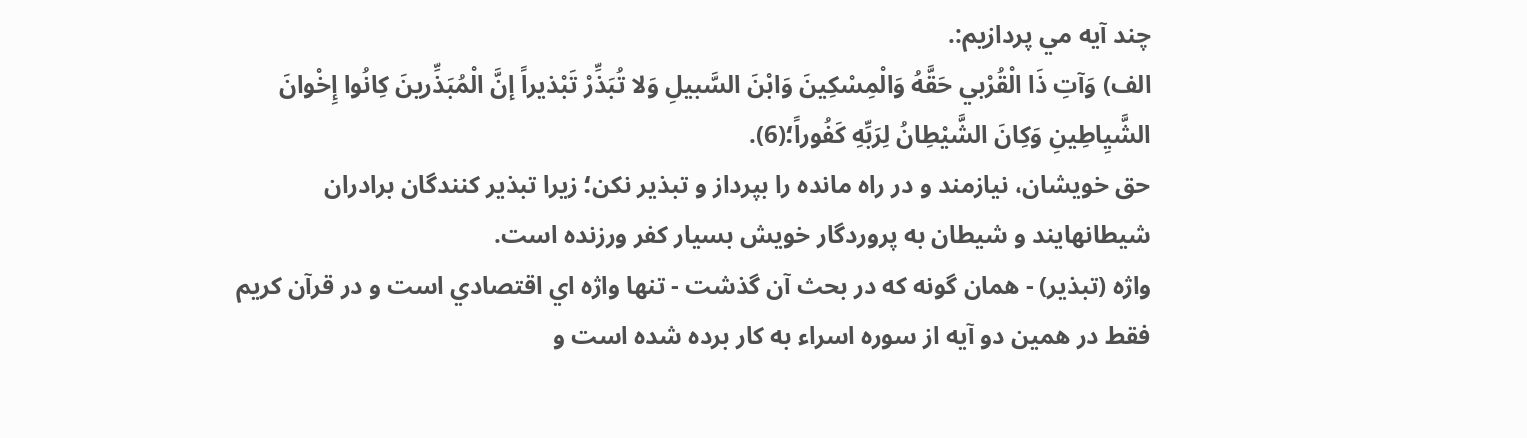چند آيه مي پردازيم:.
الف) وَآتِ ذَا الْقُرْبي حَقَّهُ وَالْمِسْكِينَ وَابْنَ السَّبيلِ وَلا تُبَذِّرْ تَبْذيراً إنَّ الْمُبَذِّرينَ كِانُوا إِخْوانَ الشَّيِاطِينِ وَكِانَ الشَّيْطِانُ لِرَبِّهِ كَفُوراً؛(6).
حق خويشان، نيازمند و در راه مانده را بپرداز و تبذير نكن؛ زيرا تبذير كنندگان برادران شيطانهايند و شيطان به پروردگار خويش بسيار كفر ورزنده است.
واژه (تبذير) - همان گونه كه در بحث آن گذشت - تنها واژه اي اقتصادي است و در قرآن كريم فقط در همين دو آيه از سوره اسراء به كار برده شده است و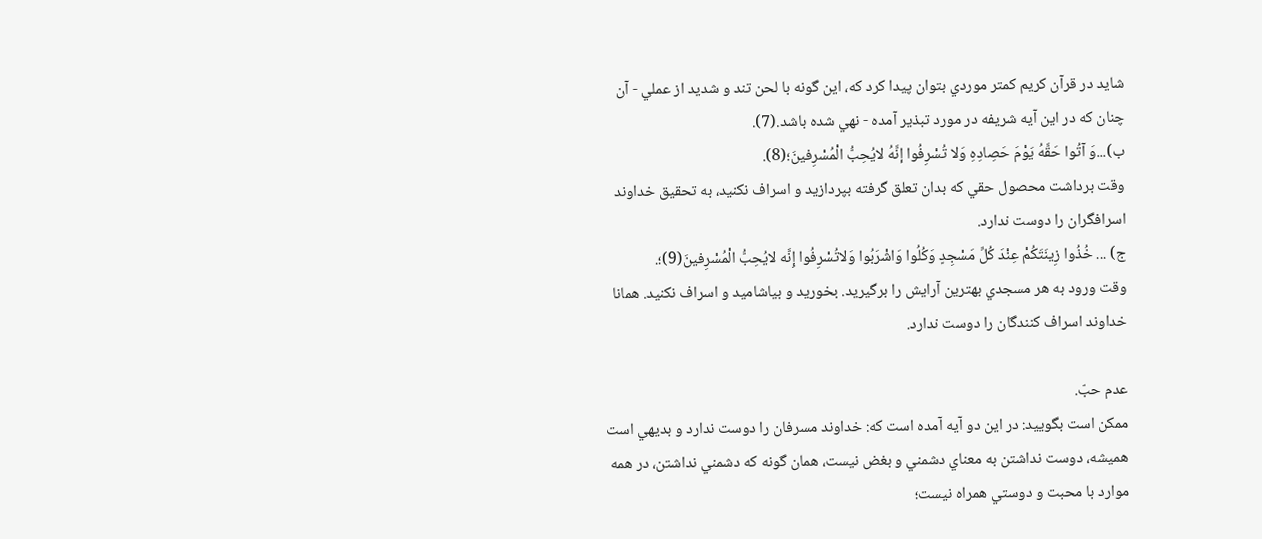شايد در قرآن كريم كمتر موردي بتوان پيدا كرد كه، اين گونه با لحن تند و شديد از عملي - آن چنان كه در اين آيه شريفه در مورد تبذير آمده - نهي شده باشد.(7).
ب)...وَ آتُوا حَقَّهُ يَوْمَ حَصِادِهِ وَلا تُسْرِفُوا إنَّهُ لايُحِبُّ الْمُسْرِفينَ؛(8).
وقت برداشت محصول حقي كه بدان تعلق گرفته بپردازيد و اسراف نكنيد، به تحقيق خداوند اسرافگران را دوست ندارد.
ج) ... خُذُوا زِينَتَكُمْ عِنْدَ كُلِّ مَسْجِدٍ وَكُلُوا وَاشْرَبُوا وَلاتُسْرِفُوا إِنَّه لايُحِبُّ الْمُسْرِفينَ(9)؛.
وقت ورود به هر مسجدي بهترين آرايش را برگيريد. بخوريد و بياشاميد و اسراف نكنيد. همانا خداوند اسراف كنندگان را دوست ندارد.

عدم حبّ.
ممكن است بگوييد: در اين دو آيه آمده است كه: خداوند مسرفان را دوست ندارد و بديهي است هميشه، دوست نداشتن به معناي دشمني و بغض نيست، همان گونه كه دشمني نداشتن، در همه موارد با محبت و دوستي همراه نيست؛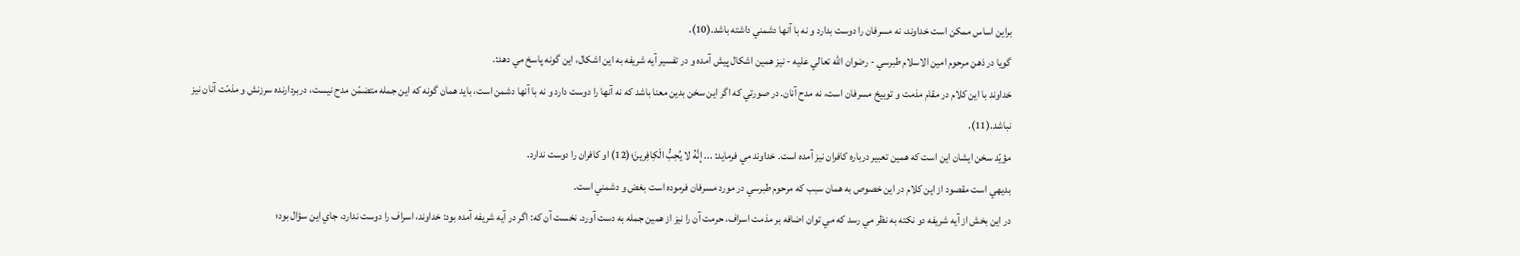براين اساس ممكن است خداوند، نه مسرفان را دوست بدارد و نه با آنها دشمني داشته باشد.(10).
گويا در ذهن مرحوم امين الاسلام طبرسي - رضوان اللّه تعالي عليه - نيز همين اشكال پيش آمده و در تفسير آيه شريفه به اين اشكال، اين گونه پاسخ مي دهد:.
خداوند با اين كلام در مقام مذمت و توبيخ مسرفان است، نه مدح آنان. در صورتي كه اگر اين سخن بدين معنا باشد كه نه آنها را دوست دارد و نه با آنها دشمن است، بايد همان گونه كه اين جمله متضمّن مدح نيست، دربردارنده سرزنش و مذمّت آنان نيز نباشد.(11).
مؤيّد سخن ايشان اين است كه همين تعبير درباره كافران نيز آمده است. خداوند مي فرمايد: ... إنَّهُ لا يُحِبُّ الْكِافِرينَ؛(12) او كافران را دوست ندارد.
بديهي است مقصود از اين كلام در اين خصوص به همان سبب كه مرحوم طبرسي در مورد مسرفان فرموده است بغض و دشمني است.
در اين بخش از آيه شريفه دو نكته به نظر مي رسد كه مي توان اضافه بر مذمت اسراف، حرمت آن را نيز از همين جمله به دست آورد. نخست آن كه: اگر در آيه شريفه آمده بود: خداوند، اسراف را دوست ندارد، جاي اين سؤال بود؛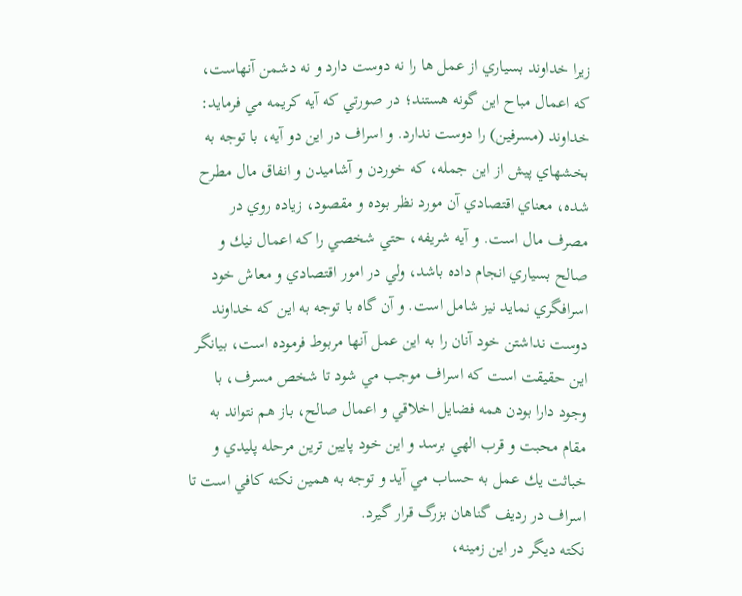زيرا خداوند بسياري از عمل ها را نه دوست دارد و نه دشمن آنهاست، كه اعمال مباح اين گونه هستند؛ در صورتي كه آيه كريمه مي فرمايد: خداوند (مسرفين) را دوست ندارد. و اسراف در اين دو آيه، با توجه به بخشهاي پيش از اين جمله، كه خوردن و آشاميدن و انفاق مال مطرح شده، معناي اقتصادي آن مورد نظر بوده و مقصود، زياده روي در مصرف مال است. و آيه شريفه، حتي شخصي را كه اعمال نيك و صالح بسياري انجام داده باشد، ولي در امور اقتصادي و معاش خود اسرافگري نمايد نيز شامل است. و آن گاه با توجه به اين كه خداوند دوست نداشتن خود آنان را به اين عمل آنها مربوط فرموده است، بيانگر اين حقيقت است كه اسراف موجب مي شود تا شخص مسرف، با وجود دارا بودن همه فضايل اخلاقي و اعمال صالح، باز هم نتواند به مقام محبت و قرب الهي برسد و اين خود پايين ترين مرحله پليدي و خباثت يك عمل به حساب مي آيد و توجه به همين نكته كافي است تا اسراف در رديف گناهان بزرگ قرار گيرد.
نكته ديگر در اين زمينه،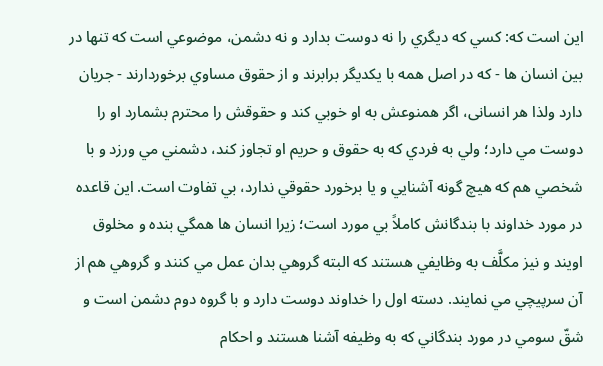اين است كه: كسي كه ديگري را نه دوست بدارد و نه دشمن، موضوعي است كه تنها در بين انسان ها - كه در اصل همه با يكديگر برابرند و از حقوق مساوي برخوردارند - جريان دارد ولذا هر انسانى، اگر همنوعش به او خوبي كند و حقوقش را محترم بشمارد او را دوست مي دارد؛ ولي به فردي كه به حقوق و حريم او تجاوز كند، دشمني مي ورزد و با شخصي هم كه هيچ گونه آشنايي و يا برخورد حقوقي ندارد، بي تفاوت است. اين قاعده در مورد خداوند با بندگانش كاملاً بي مورد است؛ زيرا انسان ها همگي بنده و مخلوق اويند و نيز مكلَّف به وظايفي هستند كه البته گروهي بدان عمل مي كنند و گروهي هم از آن سرپيچي مي نمايند. دسته اول را خداوند دوست دارد و با گروه دوم دشمن است و شقّ سومي در مورد بندگاني كه به وظيفه آشنا هستند و احكام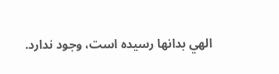الهي بدانها رسيده است، وجود ندارد.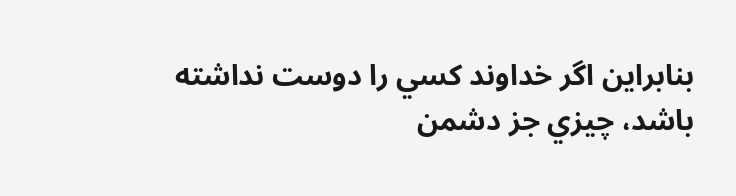بنابراين اگر خداوند كسي را دوست نداشته باشد، چيزي جز دشمن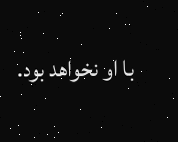با او نخواهد بود.